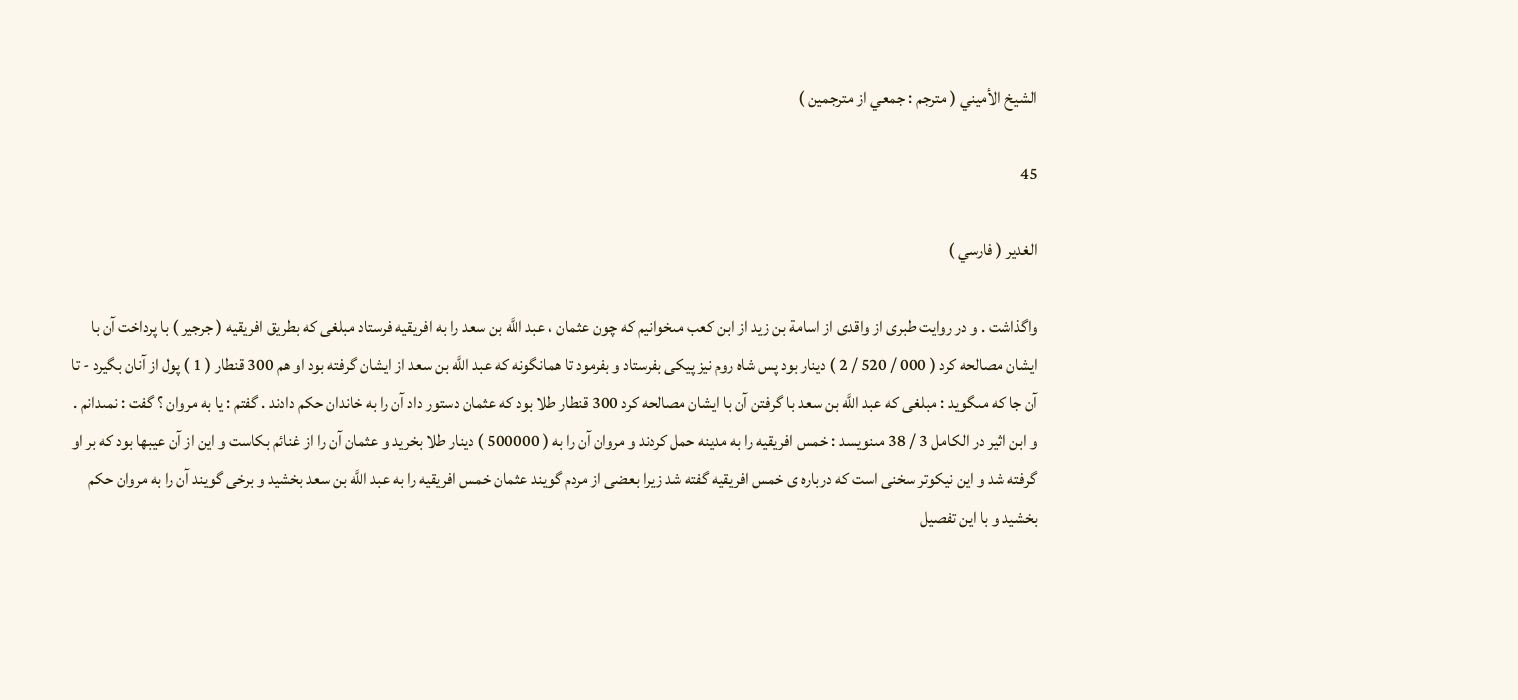الشيخ الأميني ( مترجم : جمعي از مترجمين )

45

الغدير ( فارسي )

واگذاشت . و در روايت طبرى از واقدى از اسامة بن زيد از ابن كعب مىخوانيم كه چون عثمان ، عبد اللَّه بن سعد را به افريقيه فرستاد مبلغى كه بطريق افريقيه ( جرجير ) با پرداخت آن با ايشان مصالحه كرد ( 000 / 520 / 2 ) دينار بود پس شاه روم نيز پيكى بفرستاد و بفرمود تا همانگونه كه عبد اللَّه بن سعد از ايشان گرفته بود او هم 300 قنطار ( 1 ) پول از آنان بگيرد - تا آن جا كه مىگويد : مبلغى كه عبد اللَّه بن سعد با گرفتن آن با ايشان مصالحه كرد 300 قنطار طلا بود كه عثمان دستور داد آن را به خاندان حكم دادند . گفتم : يا به مروان ؟ گفت : نمىدانم . و ابن اثير در الكامل 3 / 38 مىنويسد : خمس افريقيه را به مدينه حمل كردند و مروان آن را به ( 500000 ) دينار طلا بخريد و عثمان آن را از غنائم بكاست و اين از آن عيبها بود كه بر او گرفته شد و اين نيكوتر سخنى است كه درباره ى خمس افريقيه گفته شد زيرا بعضى از مردم گويند عثمان خمس افريقيه را به عبد اللَّه بن سعد بخشيد و برخى گويند آن را به مروان حكم بخشيد و با اين تفصيل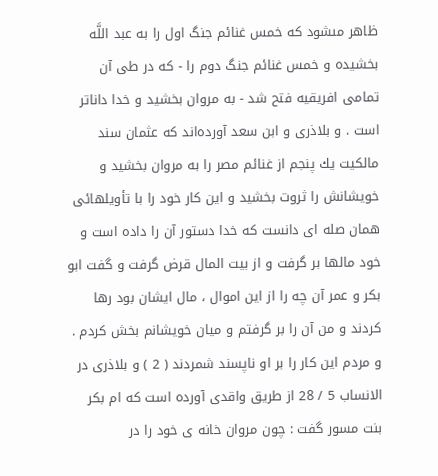ظاهر مىشود كه خمس غنائم جنگ اول را به عبد اللَّه بخشيده و خمس غنائم جنگ دوم را - كه در طى آن تمامى افريقيه فتح شد - به مروان بخشيد و خدا داناتر است . و بلاذرى و ابن سعد آورده‌اند كه عثمان سند مالكيت يك پنجم از غنائم مصر را به مروان بخشيد و خويشانش را ثروت بخشيد و اين كار خود را با تأويلهائى همان صله اى دانست كه خدا دستور آن را داده است و خود مالها بر گرفت و از بيت المال قرض گرفت و گفت ابو بكر و عمر آن چه را از اين اموال ، مال ايشان بود رها كردند و من آن را بر گرفتم و ميان خويشانم بخش كردم . و مردم اين كار را بر او ناپسند شمردند ( 2 ) و بلاذرى در الانساب 5 / 28 از طريق واقدى آورده است كه ام بكر بنت مسور گفت : چون مروان خانه ى خود را در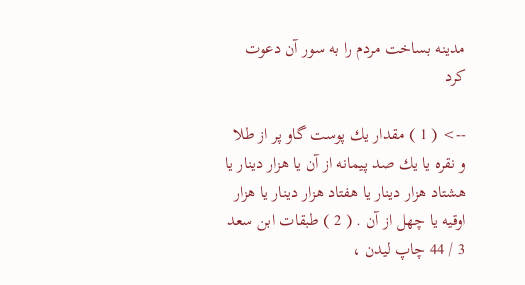مدينه بساخت مردم را به سور آن دعوت كرد

--> ( 1 ) مقدار يك پوست گاو پر از طلا و نقره يا يك صد پيمانه از آن يا هزار دينار يا هشتاد هزار دينار يا هفتاد هزار دينار يا هزار اوقيه يا چهل از آن . ( 2 ) طبقات ابن سعد 3 / 44 چاپ ليدن ،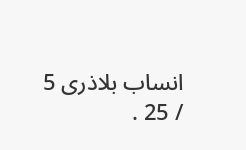انساب بلاذرى 5 / 25 .